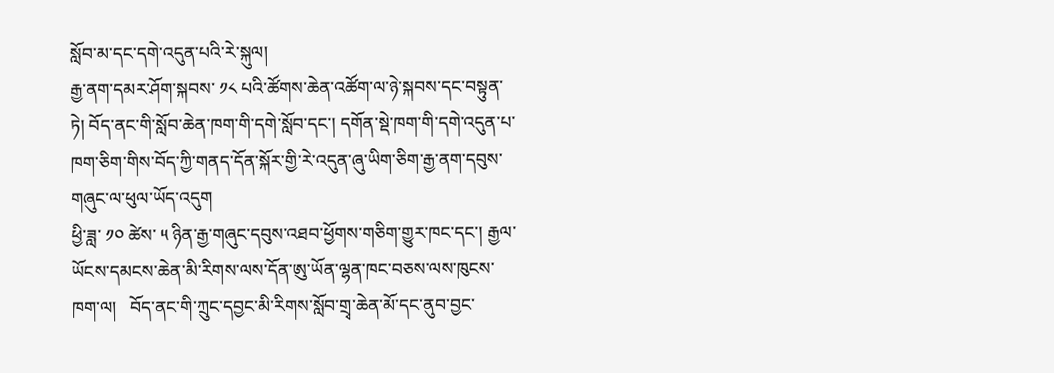སློབ་མ་དང་དགེ་འདུན་པའི་རེ་སྐུལ།
རྒྱ་ནག་དམར་ཤོག་སྐབས་ ༡༨ པའི་ཚོགས་ཆེན་འཚོག་ལ་ཉེ་སྐབས་དང་བསྟུན་ཏེ། བོད་ནང་གི་སློབ་ཆེན་ཁག་གི་དགེ་སློབ་དང་། དགོན་སྡེ་ཁག་གི་དགེ་འདུན་པ་ཁག་ཅིག་གིས་བོད་ཀྱི་གནད་དོན་སྐོར་གྱི་རེ་འདུན་ཞུ་ཡིག་ཅིག་རྒྱ་ནག་དབུས་གཞུང་ལ་ཕུལ་ཡོད་འདུག
ཕྱི་ཟླ་ ༡༠ ཚེས་ ༥ ཉིན་རྒྱ་གཞུང་དབུས་འཐབ་ཕྱོགས་གཅིག་གྱུར་ཁང་དང་། རྒྱལ་ཡོངས་དམངས་ཆེན་མི་རིགས་ལས་དོན་ཨུ་ཡོན་ལྷན་ཁང་བཅས་ལས་ཁུངས་ཁག་ལ།   བོད་ནང་གི་ཀྲུང་དབྱང་མི་རིགས་སློབ་གྲྭ་ཆེན་མོ་དང་ནུབ་བྱང་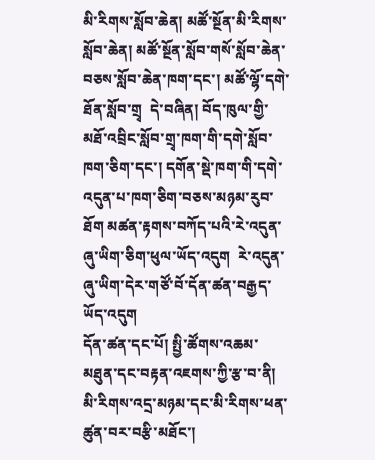མི་རིགས་སློབ་ཆེན། མཚོ་སྔོན་མི་རིགས་སློབ་ཆེན། མཚོ་སྔོན་སློབ་གསོ་སློབ་ཆེན་བཅས་སློབ་ཆེན་ཁག་དང་། མཚོ་ལྷོ་དགེ་ཐོན་སློབ་གྲྭ  དེ་བཞིན། བོད་ཁུལ་གྱི་མཐོ་འབྲིང་སློབ་གྲྭ་ཁག་གི་དགེ་སློབ་ཁག་ཅིག་དང་། དགོན་སྡེ་ཁག་གི་དགེ་འདུན་པ་ཁག་ཅིག་བཅས་མཉམ་རུབ་ཐོག མཚན་རྟགས་བཀོད་པའི་རེ་འདུན་ཞུ་ཡིག་ཅིག་ཕུལ་ཡོད་འདུག  རེ་འདུན་ཞུ་ཡིག་དེར་གཙོ་བོ་དོན་ཚན་བརྒྱད་ཡོད་འདུག
དོན་ཚན་དང་པོ། སྤྱི་ཚོགས་འཆམ་མཐུན་དང་བརྟན་འཇགས་ཀྱི་རྩ་བ་ནི། མི་རིགས་འདྲ་མཉམ་དང་མི་རིགས་ཕན་ཚུན་བར་བརྩི་མཐོང་།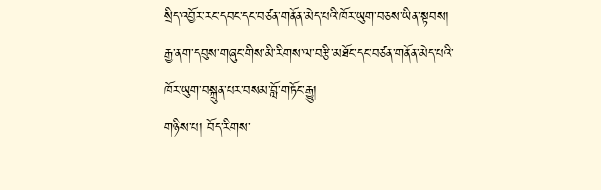སྲིད་འབྱོར་རང་དབང་དང་བཙན་གནོན་མེད་པའི་ཁོར་ཡུག་བཅས་ཡིན་སྟབས། རྒྱ་ནག་དབུས་གཞུང་གིས་མི་རིགས་ལ་བརྩི་མཐོང་དང་བཙན་གནོན་མེད་པའི་ཁོར་ཡུག་བསྐྲུན་པར་བསམ་བློ་གཏོང་རྒྱུ།
གཉིས་པ། བོད་རིགས་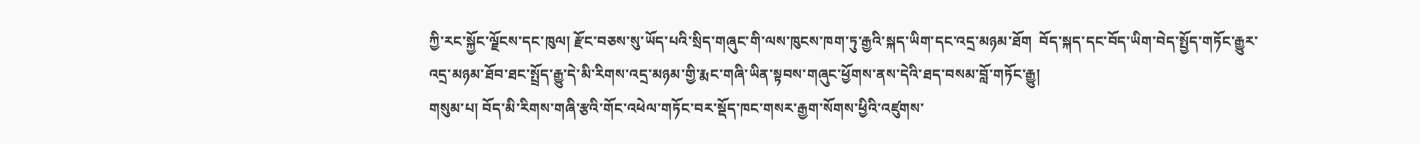ཀྱི་རང་སྐྱོང་ལྗོངས་དང་ཁུལ། རྫོང་བཅས་སུ་ཡོད་པའི་སྲིད་གཞུང་གི་ལས་ཁུངས་ཁག་ཏུ་རྒྱའི་སྐད་ཡིག་དང་འདྲ་མཉམ་ཐོག  བོད་སྐད་དང་བོད་ཡིག་བེད་སྤྱོད་གཏོང་རྒྱུར་འདྲ་མཉམ་ཐོབ་ཐང་སྤྲོད་རྒྱུ་དེ་མི་རིགས་འདྲ་མཉམ་གྱི་རྨང་གཞི་ཡིན་སྟབས་གཞུང་ཕྱོགས་ནས་དེའི་ཐད་བསམ་བློ་གཏོང་རྒྱུ།
གསུམ་པ། བོད་མི་རིགས་གཞི་རྩའི་གོང་འཕེལ་གཏོང་བར་སྡོད་ཁང་གསར་རྒྱག་སོགས་ཕྱིའི་འཛུགས་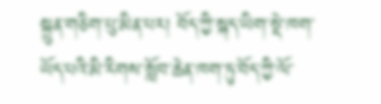སྐྲུན་གཅིག་པུ་མིན་པར། བོད་ཀྱི་སྐད་ཡིག་སྡེ་ཁག་ཡོད་པའི་མི་རིགས་སློབ་ཆེན་ཁག་ཏུ་བོད་ཀྱི་ལོ་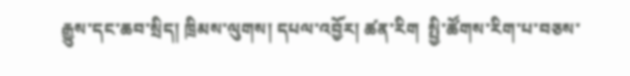རྒྱུས་དང་ཆབ་སྲིད། ཁྲིམས་ལུགས། དཔལ་འབྱོར། ཚན་རིག  སྤྱི་ཚོགས་རིག་པ་བཅས་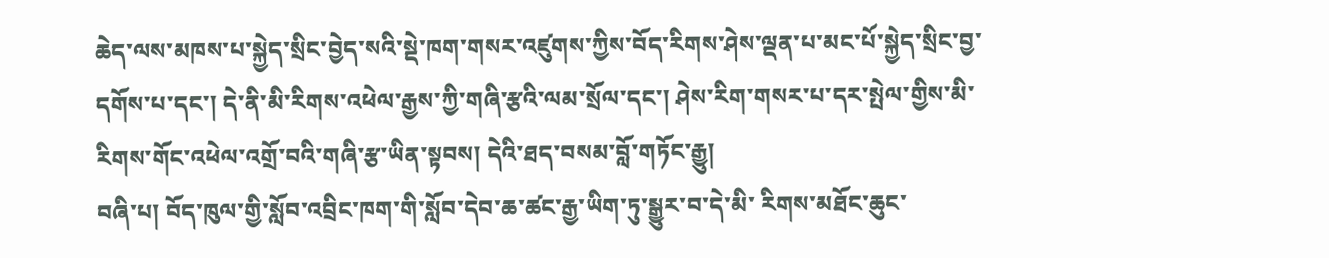ཆེད་ལས་མཁས་པ་སྐྱེད་སྲིང་བྱེད་སའི་སྡེ་ཁག་གསར་འཛུགས་ཀྱིས་བོད་རིགས་ཤེས་ལྡན་པ་མང་པོ་སྐྱེད་སྲིང་བྱ་དགོས་པ་དང་། དེ་ནི་མི་རིགས་འཕེལ་རྒྱས་ཀྱི་གཞི་རྩའི་ལམ་སྲོལ་དང་། ཤེས་རིག་གསར་པ་དར་སྤེལ་གྱིས་མི་རིགས་གོང་འཕེལ་འགྲོ་བའི་གཞི་རྩ་ཡིན་སྟབས། དེའི་ཐད་བསམ་བློ་གཏོང་རྒྱུ།
བཞི་པ། བོད་ཁུལ་གྱི་སློབ་འབྲིང་ཁག་གི་སློབ་དེབ་ཆ་ཚང་རྒྱ་ཡིག་ཏུ་སྒྱུར་བ་དེ་མི་ རིགས་མཐོང་ཆུང་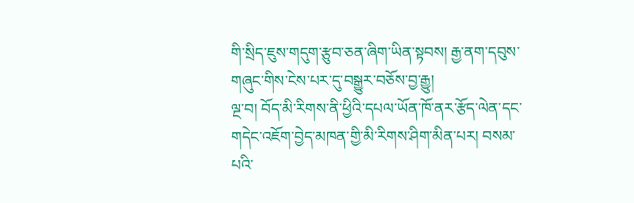གི་སྲིད་ཇུས་གདུག་རྩུབ་ཅན་ཞིག་ཡིན་སྟབས། རྒྱ་ནག་དབུས་གཞུང་གིས་ངེས་པར་དུ་བསྒྱུར་བཅོས་བྱ་རྒྱུ།
ལྔ་བ། བོད་མི་རིགས་ནི་ཕྱིའི་དཔལ་ཡོན་ཁོ་ནར་རྩོད་ལེན་དང་གདེང་འཇོག་བྱེད་མཁན་གྱི་མི་རིགས་ཤིག་མིན་པར། བསམ་པའི་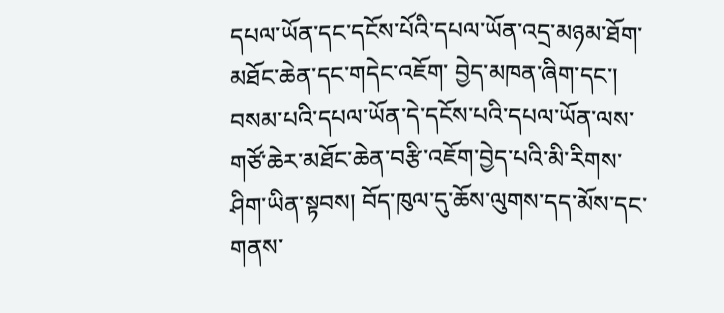དཔལ་ཡོན་དང་དངོས་པོའི་དཔལ་ཡོན་འདྲ་མཉམ་ཐོག་མཐོང་ཆེན་དང་གདེང་འཇོག་ བྱེད་མཁན་ཞིག་དང་། བསམ་པའི་དཔལ་ཡོན་དེ་དངོས་པའི་དཔལ་ཡོན་ལས་གཙོ་ཆེར་མཐོང་ཆེན་བརྩི་འཇོག་བྱེད་པའི་མི་རིགས་ཤིག་ཡིན་སྟབས། བོད་ཁུལ་དུ་ཆོས་ལུགས་དད་མོས་དང་གནས་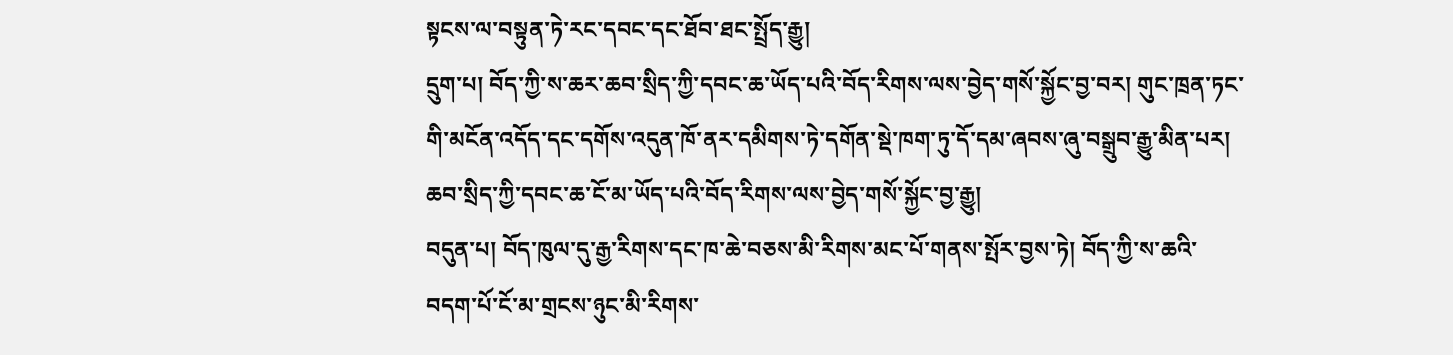སྟངས་ལ་བསྟུན་ཏེ་རང་དབང་དང་ཐོབ་ཐང་སྤྲོད་རྒྱུ།
དྲུག་པ། བོད་ཀྱི་ས་ཆར་ཆབ་སྲིད་ཀྱི་དབང་ཆ་ཡོད་པའི་བོད་རིགས་ལས་བྱེད་གསོ་སྐྱོང་བྱ་བར། གུང་ཁྲན་ཏང་གི་མངོན་འདོད་དང་དགོས་འདུན་ཁོ་ནར་དམིགས་ཏེ་དགོན་སྡེ་ཁག་ཏུ་དོ་དམ་ཞབས་ཞུ་བསྒྲུབ་རྒྱུ་མིན་པར། ཆབ་སྲིད་ཀྱི་དབང་ཆ་ངོ་མ་ཡོད་པའི་བོད་རིགས་ལས་བྱེད་གསོ་སྐྱོང་བྱ་རྒྱུ།
བདུན་པ། བོད་ཁུལ་དུ་རྒྱ་རིགས་དང་ཁ་ཆེ་བཅས་མི་རིགས་མང་པོ་གནས་སྤོར་བྱས་ཏེ། བོད་ཀྱི་ས་ཆའི་བདག་པོ་ངོ་མ་གྲངས་ཉུང་མི་རིགས་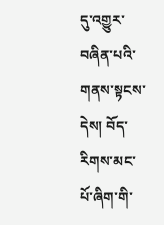དུ་འགྱུར་བཞིན་པའི་གནས་སྟངས་དེས། བོད་རིགས་མང་པོ་ཞིག་གི་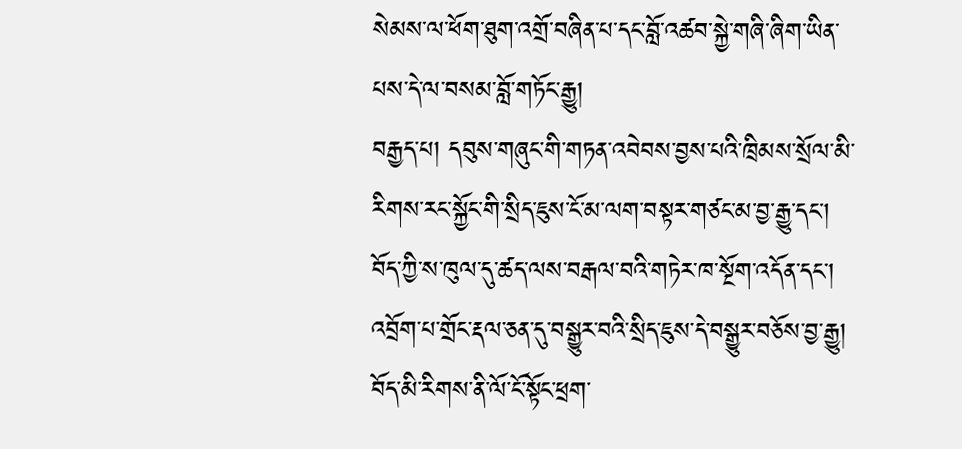སེམས་ལ་ཕོག་ཐུག་འགྲོ་བཞིན་པ་དང་བློ་འཚབ་སྐྱེ་གཞི་ཞིག་ཡིན་པས་དེ་ལ་བསམ་བློ་གཏོང་རྒྱུ།
བརྒྱད་པ། དབུས་གཞུང་གི་གཏན་འབེབས་བྱས་པའི་ཁྲིམས་སྲོལ་མི་རིགས་རང་སྐྱོང་གི་སྲིད་ཇུས་ངོ་མ་ལག་བསྟར་གཙང་མ་བྱ་རྒྱུ་དང་།  བོད་ཀྱི་ས་ཁུལ་དུ་ཚད་ལས་བརྒལ་བའི་གཏེར་ཁ་སྔོག་འདོན་དང་། འབྲོག་པ་གྲོང་རྡལ་ཅན་དུ་བསྒྱུར་བའི་སྲིད་ཇུས་དེ་བསྒྱུར་བཅོས་བྱ་རྒྱུ། བོད་མི་རིགས་ནི་ལོ་ངོ་སྟོང་ཕྲག་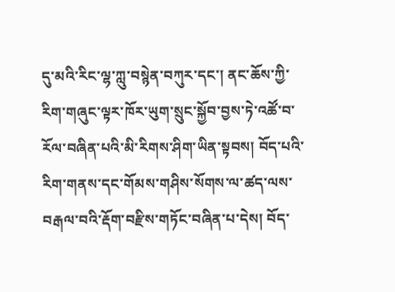དུ་མའི་རིང་ལྷ་ཀླུ་བསྙེན་བཀུར་དང་། ནང་ཆོས་ཀྱི་རིག་གཞུང་ལྟར་ཁོར་ཡུག་སྲུང་སྐྱོབ་བྱས་ཏེ་འཚོ་བ་རོལ་བཞིན་པའི་མི་རིགས་ཤིག་ཡིན་སྟབས། བོད་པའི་རིག་གནས་དང་གོམས་གཤིས་སོགས་ལ་ཚད་ལས་བརྒལ་བའི་རྡོག་བརྫིས་གཏོང་བཞིན་པ་དེས། བོད་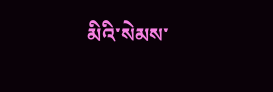མིའི་སེམས་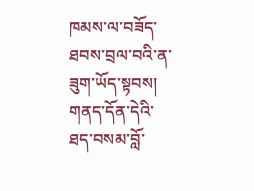ཁམས་ལ་བཟོད་ཐབས་བྲལ་བའི་ན་ཟུག་ཡོད་སྟབས། གནད་དོན་དེའི་ཐད་བསམ་བློ་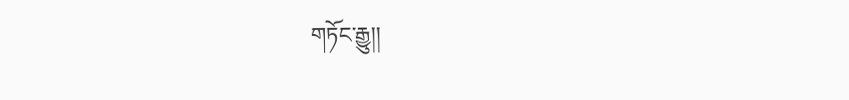གཏོང་རྒྱུ།།